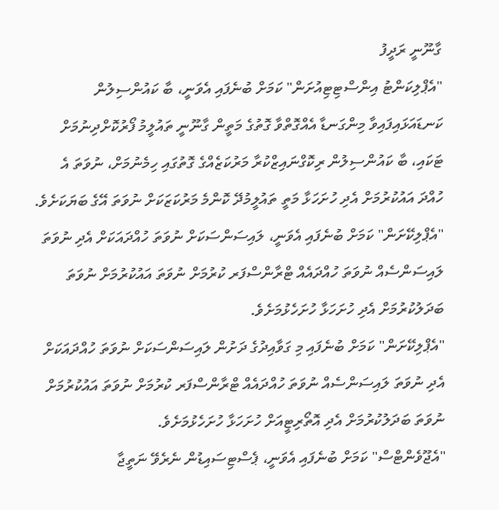ގާނޫނީ ރަދީފު
"އެޕްލިކަންޓު އިންސްޓިޓިއުށަން" ކަމަށް ބުނެފައި އެވަނީ، ބާ ކައުންސިލުން ކަނޑައަޅައިފައިވާ މިންގަނޑާ އެއްގޮތްވާ ގޮތުގެ މަތީން ގާނޫނީ ތައުލީމު ފޯރުކޮށްދިނުމަށް ޓަކައި، ބާ ކައުންސިލުން ރިކޮގްނައިޒްކުރާ މަރުކަޒެއްގެ ގޮތުގައި ހިމެނުމަށް، ނުވަތަ އެ ހުއްދަ އައުކުރުމަށް އެދި ހުށަހަޅާ މަތީ ތައުލީމުދޭ ކޮންމެ މަރުކަޒަކަށް ނުވަތަ އޭގެ ބަޔަކަށެވެ.
"އެޕްލިކޭށަން" ކަމަށް ބުނެފައި އެވަނީ، ލައިސަންސަކަށް ނުވަތަ ހުއްދައަކަށް އެދި ނުވަތަ ލައިސަންސެއް ނުވަތަ ހުއްދައެއް ޓްރާންސްފަރ ކުރުމަށް ނުވަތަ އައުކުރުމަށް ނުވަތަ ބަދަލުކުރުމަށް އެދި ހުށަހަޅާ ހުށަހެޅުމަށެވެ.
"އެޕްލިކޭށަން" ކަމަށް ބުނެފައި މި ގަވާއިދުގެ ދަށުން ލައިސަންސަކަށް ނުވަތަ ހުއްދައަކަށް އެދި ނުވަތަ ލައިސަންސެއް ނުވަތަ ހުއްދައެއް ޓްރާންސްފަރ ކުރުމަށް ނުވަތަ އައުކުރުމަށް ނުވަތަ ބަދަލުކުރުމަށް އެދި އޮތޯރިޓީއަށް ހުށަހަޅާ ހުށަހެޅުމަށެވެ.
"އެޖޫވެންޓްސް" ކަމަށް ބުނެފައި އެވަނީ، ޕެސްޓިސައިޑުން ނެރެވޭ ނަތީޖާ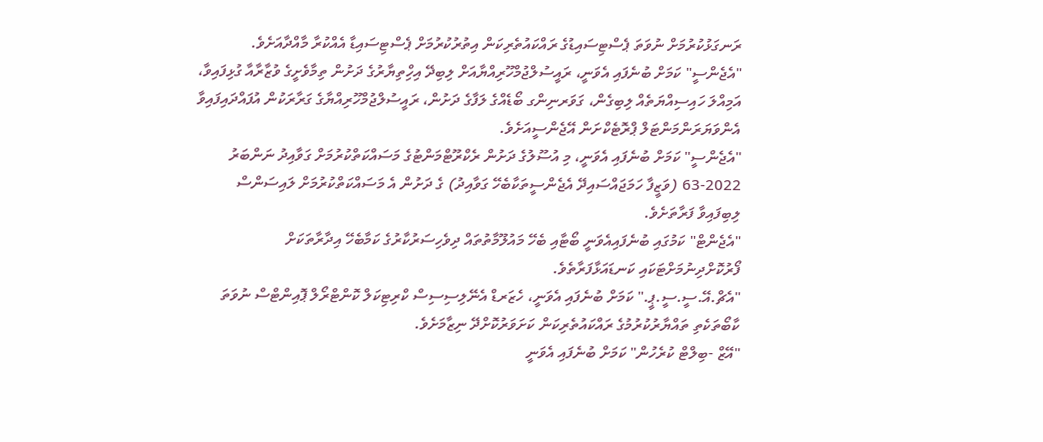ރަނގަޅުކުރުމަށް ނުވަތަ ޕެސްޓިސައިޑުގެ ރައްކައުތެރިކަން އިތުރުކުރުމަށް ޕެސްޓިސައިޑާ އެއްކުރާ މާއްދާއަށެވެ.
"އެޖެންސީ" ކަމަށް ބުނެފައި އެވަނީ، ރައީސުލްޖުމްހޫރިއްޔާއަށް ލިބިދޭ އިހިްތިޔާރުގެ ދަށުން ތިމާވެށީގެ ވުޒާރާއާ ގުޅިފައިވާ، އަމިއްލަ ހައިސިއްޔަތެއް ލިބިގެން، ގަވަރނިންގ ބޯޑެއްގެ ލަފާގެ ދަށުން، ރައީސުލްޖުމްހޫރިއްޔާގެ ގަރާރަކުން އުފައްދައިފައިވާ އެންވަޔަރަންމަންޓަލް ޕްރޮޓެކްށަން އޭޖެންސީއަށެވެ.
"އެޖެންސީ" ކަމަށް ބުނެފައި އެވަނީ، މި އުސޫލުގެ ދަށުން ރެކްރޫޓްމަންޓުގެ މަސައްކަތްކުރުމަށް ގަވާއިދު ނަންބަރު 2022-63 (ވަޒީފާ ހަމަޖައްސައިދޭ އެޖެންސީތަކާބެހޭ ގަވާއިދު) ގެ ދަށުން އެ މަސައްކަތްކުރުމަށް ލައިސަންސް ލިބިފައިވާ ފަރާތަށެވެ.
"އެޖެންޓް" ކަމުގައި ބުނެފައިއެވަނީ ބޯޓާއި ބެހޭ މައުލޫމާތުތައް ދިވެހިސަރުކާރުގެ ކަމާބެހޭ އިދާރާތަކަށް ފޯރުކޮށްދިނުމަށްޓަކައި ކަނޑައަޅާފަރާތެވެ.
"އެޗް.އޭ.ސީ.ސީ.ޕީ." ކަމަށް ބުނެފައި އެވަނީ، ހެޒަރޑް އެނޭލިސިސިސް ކްރިޓިކަލް ކޮންޓްރޯލް ޕޮއިންޓްސް ނުވަތަ ކާބޯތަކެތި ތައްޔާރުކުރުމުގެ ރައްކައުތެރިކަން ކަށަވަރުކޮށްދޭ ނިޒާމަށެވެ.
"އޭޒް -ބިލްޓް ކުރެހުން" ކަމަށް ބުނެފައި އެވަނީ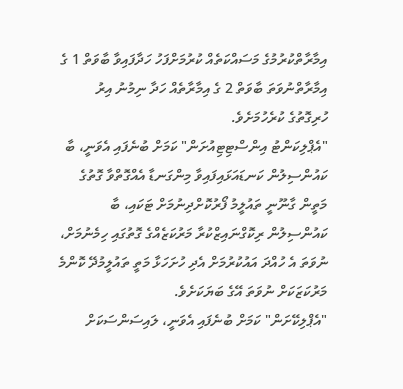އިމާރާތްކުރުމުގެ މަސައްކަތެއް ކުރުމަށްފަހު ހަދާފައިވާ ބާވަތް 1 ގެ އިމާރާތްނުވަތަ ބާވަތް 2 ގެ އިމާރާތެއް ހަދާ ނިމުނު އިރު ހުރިގޮތުގެ ކުރެހުމަށެވެ.
"އެޕްލިކަންޓު އިންސްޓިޓިއުށަން" ކަމަށް ބުނެފައި އެވަނީ، ބާ ކައުންސިލުން ކަނޑައަޅައިފައިވާ މިންގަނޑާ އެއްގޮތްވާ ގޮތުގެ މަތީން ގާނޫނީ ތައުލީމު ފޯރުކޮށްދިނުމަށް ޓަކައި، ބާ ކައުންސިލުން ރިކޮގްނައިޒްކުރާ މަރުކަޒެއްގެ ގޮތުގައި ހިމެނުމަށް، ނުވަތަ އެ ހުއްދަ އައުކުރުމަށް އެދި ހުށަހަޅާ މަތީ ތައުލީމުދޭ ކޮންމެ މަރުކަޒަކަށް ނުވަތަ އޭގެ ބަޔަކަށެވެ.
"އެޕްލިކޭށަން" ކަމަށް ބުނެފައި އެވަނީ، ލައިސަންސަކަށް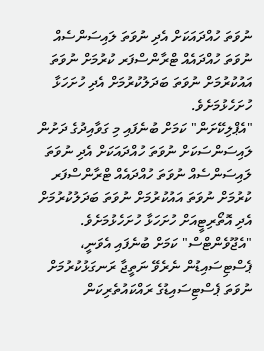ނުވަތަ ހުއްދައަކަށް އެދި ނުވަތަ ލައިސަންސެއް ނުވަތަ ހުއްދައެއް ޓްރާންސްފަރ ކުރުމަށް ނުވަތަ އައުކުރުމަށް ނުވަތަ ބަދަލުކުރުމަށް އެދި ހުށަހަޅާ ހުށަހެޅުމަށެވެ.
"އެޕްލިކޭށަން" ކަމަށް ބުނެފައި މި ގަވާއިދުގެ ދަށުން ލައިސަންސަކަށް ނުވަތަ ހުއްދައަކަށް އެދި ނުވަތަ ލައިސަންސެއް ނުވަތަ ހުއްދައެއް ޓްރާންސްފަރ ކުރުމަށް ނުވަތަ އައުކުރުމަށް ނުވަތަ ބަދަލުކުރުމަށް އެދި އޮތޯރިޓީއަށް ހުށަހަޅާ ހުށަހެޅުމަށެވެ.
"އެޖޫވެންޓްސް" ކަމަށް ބުނެފައި އެވަނީ، ޕެސްޓިސައިޑުން ނެރެވޭ ނަތީޖާ ރަނގަޅުކުރުމަށް ނުވަތަ ޕެސްޓިސައިޑުގެ ރައްކައުތެރިކަން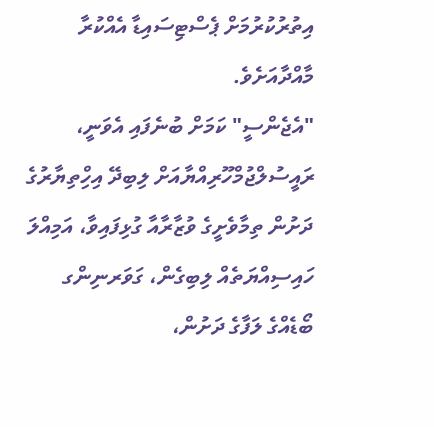އިތުރުކުރުމަށް ޕެސްޓިސައިޑާ އެއްކުރާ މާއްދާއަށެވެ.
"އެޖެންސީ" ކަމަށް ބުނެފައި އެވަނީ، ރައީސުލްޖުމްހޫރިއްޔާއަށް ލިބިދޭ އިހިްތިޔާރުގެ ދަށުން ތިމާވެށީގެ ވުޒާރާއާ ގުޅިފައިވާ، އަމިއްލަ ހައިސިއްޔަތެއް ލިބިގެން، ގަވަރނިންގ ބޯޑެއްގެ ލަފާގެ ދަށުން،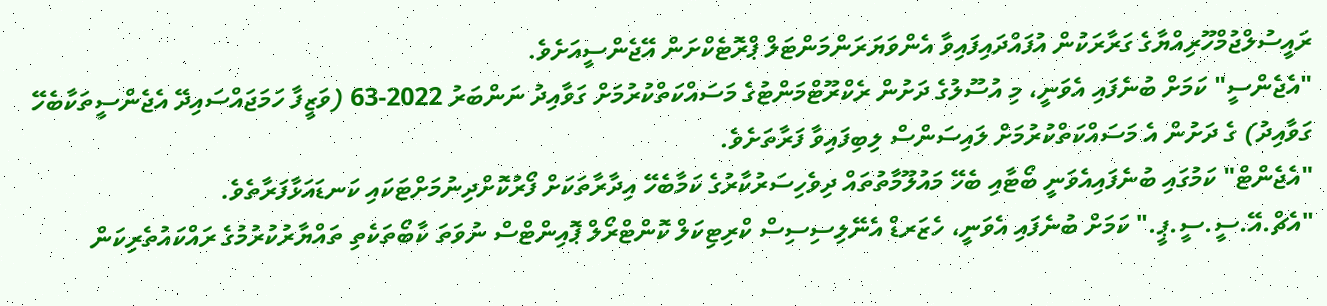ރައީސުލްޖުމްހޫރިއްޔާގެ ގަރާރަކުން އުފައްދައިފައިވާ އެންވަޔަރަންމަންޓަލް ޕްރޮޓެކްށަން އޭޖެންސީއަށެވެ.
"އެޖެންސީ" ކަމަށް ބުނެފައި އެވަނީ، މި އުސޫލުގެ ދަށުން ރެކްރޫޓްމަންޓުގެ މަސައްކަތްކުރުމަށް ގަވާއިދު ނަންބަރު 2022-63 (ވަޒީފާ ހަމަޖައްސައިދޭ އެޖެންސީތަކާބެހޭ ގަވާއިދު) ގެ ދަށުން އެ މަސައްކަތްކުރުމަށް ލައިސަންސް ލިބިފައިވާ ފަރާތަށެވެ.
"އެޖެންޓް" ކަމުގައި ބުނެފައިއެވަނީ ބޯޓާއި ބެހޭ މައުލޫމާތުތައް ދިވެހިސަރުކާރުގެ ކަމާބެހޭ އިދާރާތަކަށް ފޯރުކޮށްދިނުމަށްޓަކައި ކަނޑައަޅާފަރާތެވެ.
"އެޗް.އޭ.ސީ.ސީ.ޕީ." ކަމަށް ބުނެފައި އެވަނީ، ހެޒަރޑް އެނޭލިސިސިސް ކްރިޓިކަލް ކޮންޓްރޯލް ޕޮއިންޓްސް ނުވަތަ ކާބޯތަކެތި ތައްޔާރުކުރުމުގެ ރައްކައުތެރިކަން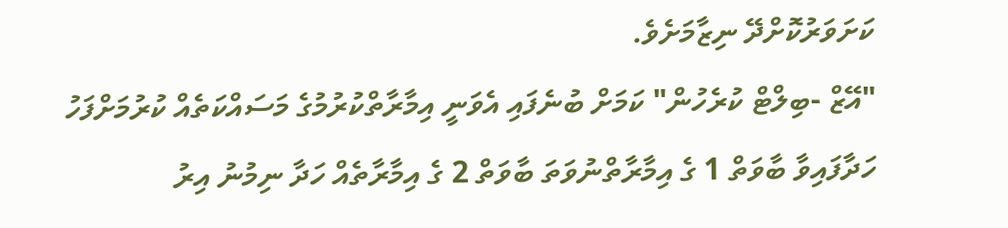ކަށަވަރުކޮށްދޭ ނިޒާމަށެވެ.
"އޭޒް -ބިލްޓް ކުރެހުން" ކަމަށް ބުނެފައި އެވަނީ އިމާރާތްކުރުމުގެ މަސައްކަތެއް ކުރުމަށްފަހު ހަދާފައިވާ ބާވަތް 1 ގެ އިމާރާތްނުވަތަ ބާވަތް 2 ގެ އިމާރާތެއް ހަދާ ނިމުނު އިރު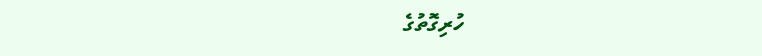ހުރިގޮތުގެ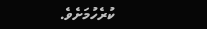ކުރެހުމަށެވެ.